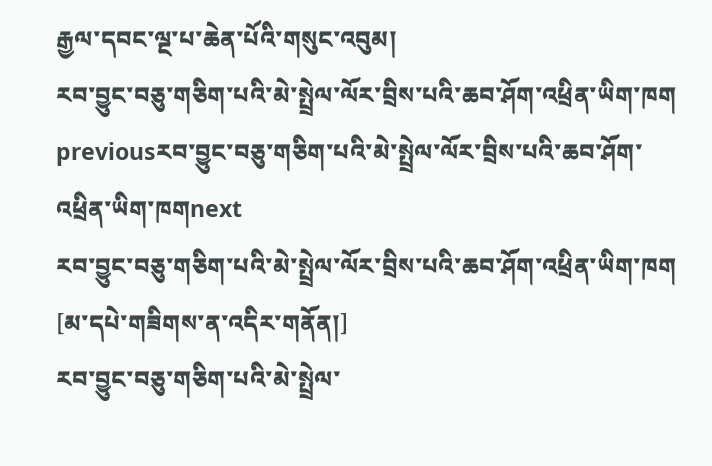རྒྱལ་དབང་ལྔ་པ་ཆེན་པོའི་གསུང་འབུམ།
རབ་བྱུང་བཅུ་གཅིག་པའི་མེ་སྤྲེལ་ལོར་བྲིས་པའི་ཆབ་ཤོག་འཕྲིན་ཡིག་ཁག
previousརབ་བྱུང་བཅུ་གཅིག་པའི་མེ་སྤྲེལ་ལོར་བྲིས་པའི་ཆབ་ཤོག་འཕྲིན་ཡིག་ཁགnext
རབ་བྱུང་བཅུ་གཅིག་པའི་མེ་སྤྲེལ་ལོར་བྲིས་པའི་ཆབ་ཤོག་འཕྲིན་ཡིག་ཁག
[མ་དཔེ་གཟིགས་ན་འདིར་གནོན།]
རབ་བྱུང་བཅུ་གཅིག་པའི་མེ་སྤྲེལ་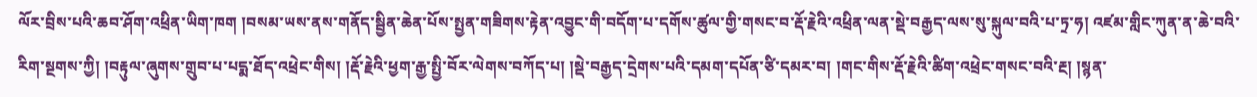ལོར་བྲིས་པའི་ཆབ་ཤོག་འཕྲིན་ཡིག་ཁག །བསམ་ཡས་ནས་གནོད་སྦྱིན་ཆེན་པོས་སྤྱན་གཟིགས་རྟེན་འབྱུང་གི་བདོག་པ་དགོས་ཚུལ་གྱི་གསང་བ་རྡོ་རྗེའི་འཕྲིན་ལན་སྡེ་བརྒྱད་ལས་སུ་སྐུལ་བའི་པ་ཏྲ་ཧ། འཛམ་གླིང་ཀུན་ན་ཆེ་བའི་རིག་སྔགས་ཀྱི། །བརྟུལ་ཞུགས་གྲུབ་པ་པདྨ་ཐོད་འཕྲེང་གིས། །རྡོ་རྗེའི་ཕྱག་རྒྱ་སྤྱི་བོར་ལེགས་བཀོད་པ། །སྡེ་བརྒྱད་དྲེགས་པའི་དམག་དཔོན་ཙི་དམར་བ། །གང་གིས་རྡོ་རྗེའི་ཚིག་འཕྲེང་གསང་བའི་རྔ། །སྙན་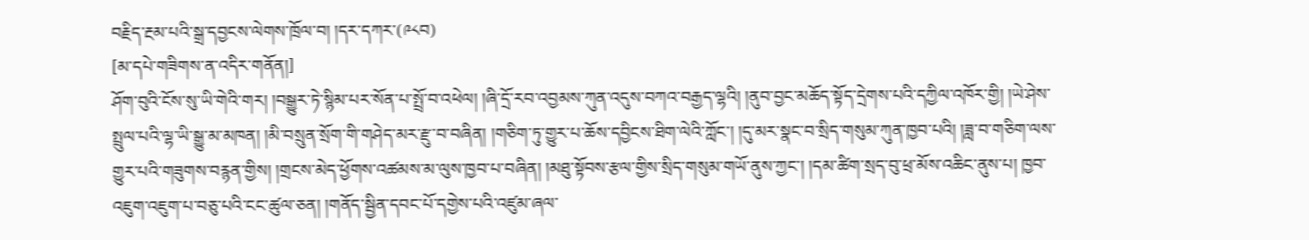བརྗིད་རྔམ་པའི་སྒྲ་དབྱངས་ལེགས་ཁྲོལ་བ། །དར་དཀར་(༩༨བ)
[མ་དཔེ་གཟིགས་ན་འདིར་གནོན།]
ཤོག་བུའི་ངོས་སུ་ཡི་གེའི་གར། །བསྒྱུར་ཏེ་སྙིམ་པར་སོན་པ་སྤྲོ་བ་འཕེལ། །ཞི་དྲོ་རབ་འབྱམས་ཀུན་འདུས་བཀའ་བརྒྱད་ལྷའི། །ནུབ་བྱང་མཆོད་སྟོད་དྲེགས་པའི་དཀྱིལ་འཁོར་གྱི། །ཡེ་ཤེས་སྤྲུལ་པའི་ལྷ་ཡི་སྒྱུ་མ་མཁན། །མི་བསྲུན་སྲོག་གི་གཤེད་མར་རྫུ་བ་བཞིན། །གཅིག་ཏུ་གྱུར་པ་ཆོས་དབྱིངས་ཐིག་ལེའི་ཀློང་། །དུ་མར་སྣང་བ་སྲིད་གསུམ་ཀུན་ཁྱབ་པའི། །ཟླ་བ་གཅིག་ལས་གྱུར་པའི་གཟུགས་བརྙན་གྱིས། །གྲངས་མེད་ཕྱོགས་འཚམས་མ་ལུས་ཁྱབ་པ་བཞིན། །མཐུ་སྟོབས་རྩལ་གྱིས་སྲིད་གསུམ་གཡོ་ནུས་ཀྱང་། །དམ་ཚིག་སྲད་བུ་ཕྲ་མོས་འཆིང་ནུས་པ། ཁྱབ་འཇུག་འཇུག་པ་བཅུ་པའི་ངང་ཚུལ་ཅན། །གནོད་སྦྱིན་དབང་པོ་དགྱེས་པའི་འཛུམ་ཞལ་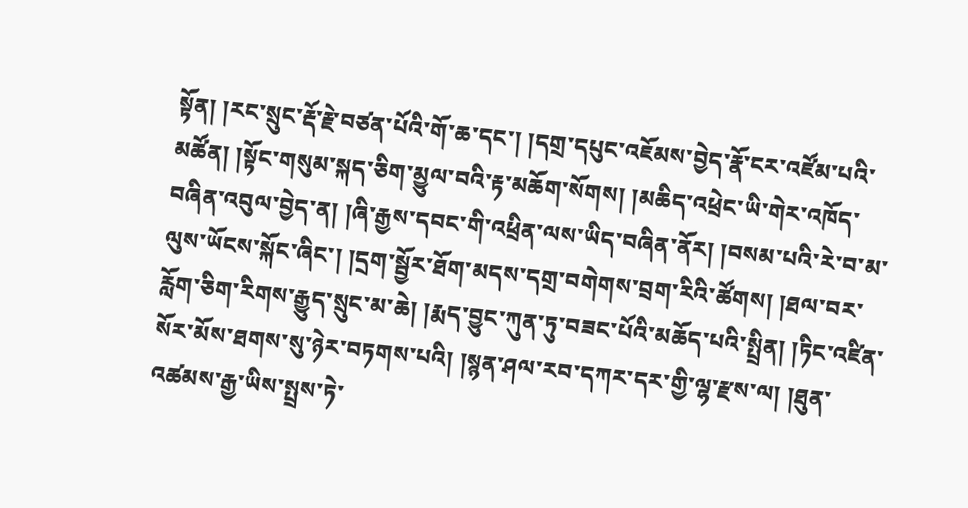སྟོན། །རང་སྲུང་རྡོ་རྗེ་བཙན་པོའི་གོ་ཆ་དང་། །དགྲ་དཔུང་འཇོམས་བྱེད་རྣོ་ངར་འཛོམ་པའི་མཚོན། །སྟོང་གསུམ་སྐད་ཅིག་མྱུལ་བའི་རྟ་མཆོག་སོགས། །མཆིད་འཕྲེང་ཡི་གེར་འཁོད་བཞིན་འབུལ་བྱེད་ན། །ཞི་རྒྱས་དབང་གི་འཕྲིན་ལས་ཡིད་བཞིན་ནོར། །བསམ་པའི་རེ་བ་མ་ལུས་ཡོངས་སྐོང་ཞིང་། །དྲག་སྦྱོར་ཐོག་མདས་དགྲ་བགེགས་བྲག་རིའི་ཚོགས། །ཐལ་བར་རློག་ཅིག་རིགས་རྒྱུད་སྲུང་མ་ཆེ། །རྨད་བྱུང་ཀུན་ཏུ་བཟང་པོའི་མཆོད་པའི་སྤྲིན། །ཏིང་འཛིན་སོར་མོས་ཐགས་སུ་ཉེར་བཏགས་པའི། །སྙན་ཤལ་རབ་དཀར་དར་གྱི་ལྷ་རྫས་ལ། །ཐུན་འཚམས་རྒྱ་ཡིས་སྤྲས་ཏེ་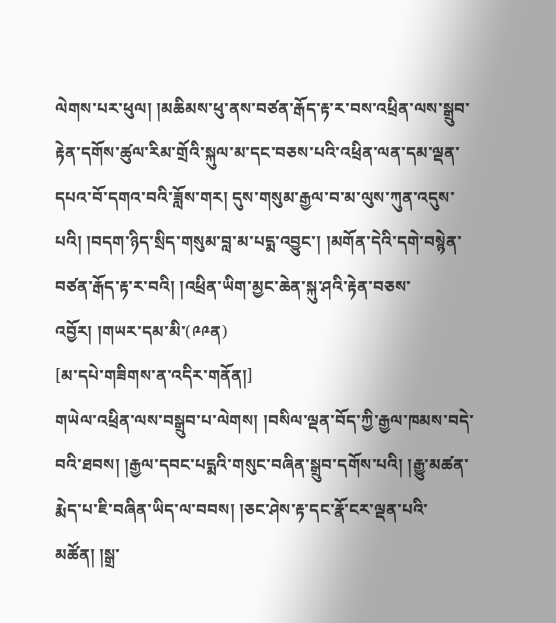ལེགས་པར་ཕུལ། །མཆིམས་ཕུ་ནས་བཙན་རྒོད་རྟ་ར་བས་འཕྲིན་ལས་སྒྲུབ་རྟེན་དགོས་ཚུལ་རིམ་གྲོའི་སྐུལ་མ་དང་བཅས་པའི་འཕྲིན་ལན་དམ་ལྡན་དཔའ་བོ་དགའ་བའི་ཟློས་གར། དུས་གསུམ་རྒྱལ་བ་མ་ལུས་ཀུན་འདུས་པའི། །བདག་ཉིད་སྲིད་གསུམ་བླ་མ་པདྨ་འབྱུང་། །མགོན་དེའི་དགེ་བསྙེན་བཙན་རྒོད་རྟ་ར་བའི། །འཕྲིན་ཡིག་མྱང་ཆེན་སྐུ་ཤའི་རྟེན་བཅས་འབྱོར། །གཡར་དམ་མི་(༩༩ན)
[མ་དཔེ་གཟིགས་ན་འདིར་གནོན།]
གཡེལ་འཕྲིན་ལས་བསྒྲུབ་པ་ལེགས། །བསིལ་ལྡན་བོད་ཀྱི་རྒྱལ་ཁམས་བདེ་བའི་ཐབས། །རྒྱལ་དབང་པདྨའི་གསུང་བཞིན་སྒྲུབ་དགོས་པའི། །རྒྱུ་མཚན་རྨེད་པ་ཇི་བཞིན་ཡིད་ལ་བབས། །ཅང་ཤེས་རྟ་དང་རྣོ་ངར་ལྡན་པའི་མཚོན། །སྒྲ་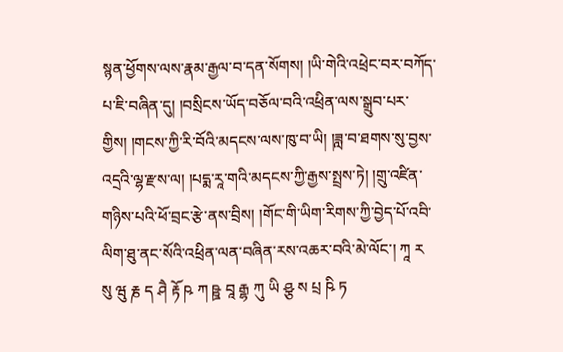སྙན་ཕྱོགས་ལས་རྣམ་རྒྱལ་བ་དན་སོགས། །ཡི་གེའི་འཕྲེང་བར་བཀོད་པ་ཇི་བཞིན་དུ། །བསྲིངས་ཡོད་བཅོལ་བའི་འཕྲིན་ལས་སྒྲུབ་པར་གྱིས། །གངས་ཀྱི་རི་བོའི་མདངས་ལས་ཁུ་བ་ཡི། །ཟླ་བ་ཐགས་སུ་བྱས་འདྲའི་ལྷ་རྫས་ལ། །པདྨ་རཱ་གའི་མདངས་ཀྱི་རྒྱས་སྤྲས་ཏེ། །གྲུ་འཛིན་གཉིས་པའི་ཕོ་བྲང་རྩེ་ནས་བྲིས། །གོང་གི་ཡིག་རིགས་ཀྱི་བྱེད་པོ་འབི་ལིག་ཐུ་ནང་སོའི་འཕྲིན་ལན་བཞིན་རས་འཆར་བའི་མེ་ལོང་། ཀཱ ར སུ ཝུ རྞ ད ཤཻ རྟོ ཥ ཀ ཥྛ བཱ རྒྷ ཀུ ཡི ཤྩ ས པྲ ཥི ཏ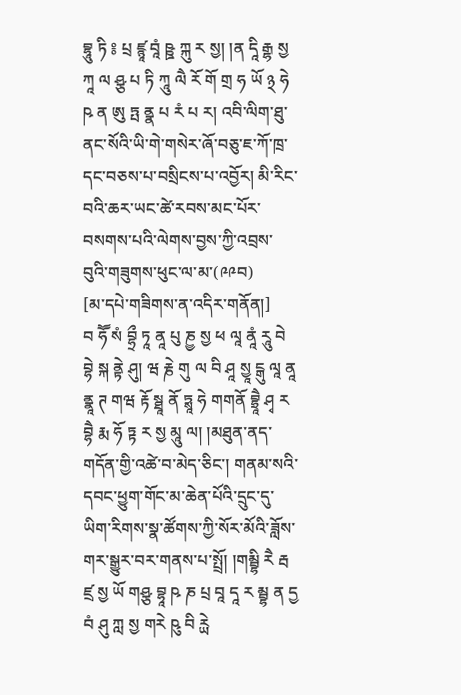བྷཱུ ཏི ༔ པྲ ཛྙཱ བཱཾ ཥྛ ཀྐུ ར སྱ། །ན དཱི རྒྷ སྱ ཀཱ ལ ཤྩ པ ཏི ཀཱུ ལཻ རོ གོ གྲ ཧ ཡོ ྅ ཧེ ཥ ན ཨུ ཏྤ ནྣ པ རཾ པ ར། འབི་ལིག་ཐུ་ནང་སོའི་ཡི་གེ་གསེར་ཞོ་བཅུ་ཇ་ཀོ་ཁྲ་དང་བཅས་པ་བསྲིངས་པ་འབྱོར། མི་རིང་བའི་ཆར་ཡང་ཚེ་རབས་མང་པོར་བསགས་པའི་ལེགས་བྱས་ཀྱི་འབྲས་བུའི་གཟུགས་ཕུང་ལ་མ་(༩༩བ)
[མ་དཔེ་གཟིགས་ན་འདིར་གནོན།]
བ ཧཽ སཾ བྷྲྀ ཏཱ ནཱ པུ ཎྱ སྱ ཕ ལཱ ནཱཾ རཱུ བེ བྷེ སྐ ནྟེ ཤུ། ཝ རྞེ གུ ལ བི ཤཱ སྱཱ ངྒུ ལཱ ནཱ ནྣཱ ཊ གཝ རྟོ སྠཱ ནོ ཏྶཱ ཧེ གགནོ བྷྲཱཻ ཤྭ ར བྷཻ རྨ ཧོ ཏྟ ར སྱ མཱུ ལ། །མཐུན་ནད་གདོན་གྱི་འཚེ་བ་མེད་ཅིང་། གནམ་སའི་དབང་ཕྱུག་གོང་མ་ཆེན་པོའི་དྲུང་དུ་ཡིག་རིགས་སྣ་ཚོགས་ཀྱི་སོར་མོའི་ཟློས་གར་སྒྱུར་བར་གནས་པ་སྤྲོ། །གམྦྷི རཻ རྦ ཛྲ སྱ ཡོ གཤྩ བྷཱ ཥ ཎ པྲ བཱ དཱ ར མྦྷ ན དྱ བཾ ཤུ ཀླ སྱ གརེ ཥུ བི ཪྻེ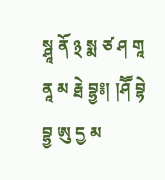སྴཱ ནོ ྅ སྨ ཙ ཤ གཱ ནཱ མ རྠེ བྷྱ༔། །ཤཽ བྷེ བྷྱ ཨུ དྱ མ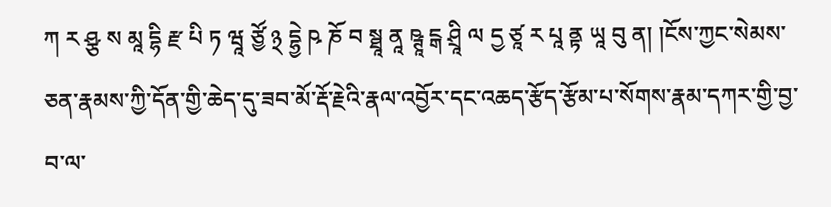ཀ ར ཤྩ ས མཱ དྷི རྫ པི ཏ ཝཱ ཙྱོ ྅ དྷྱེ ཥ ཎོ བ སྠཱ ནཱ ཥྚཱ ངྒ ཤྲཱི ལ དྱ ཙཱ ར པཱ ནྟ ཡཱ བུ ན། །ངོས་ཀྱང་སེམས་ཅན་རྣམས་ཀྱི་དོན་གྱི་ཆེད་དུ་ཟབ་མོ་རྡོ་རྗེའི་རྣལ་འབྱོར་དང་འཆད་རྩོད་རྩོམ་པ་སོགས་རྣམ་དཀར་གྱི་བྱ་བ་ལ་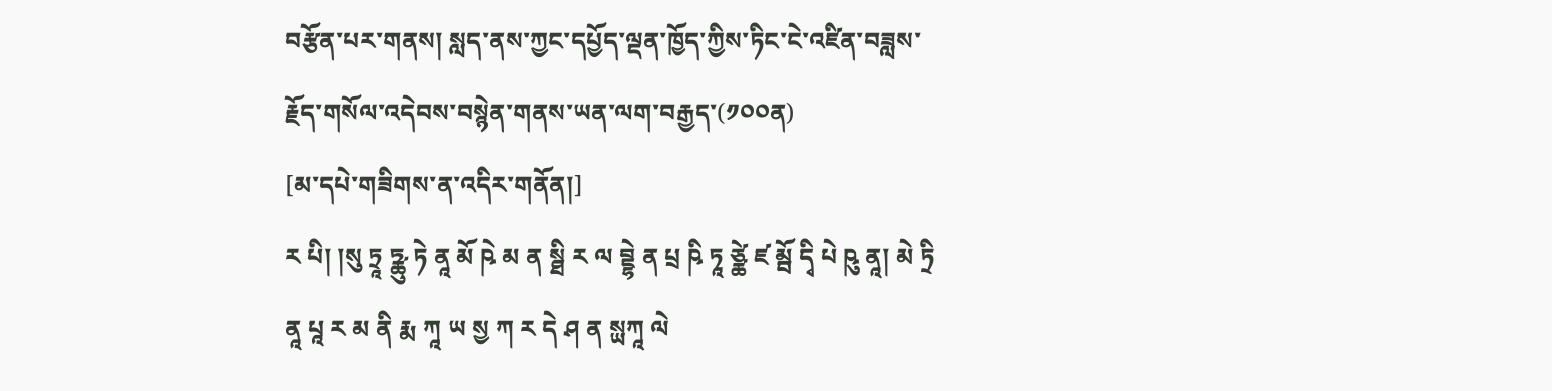བརྩོན་པར་གནས། སླད་ནས་ཀྱང་དཔྱོད་ལྡན་ཁྱོད་ཀྱིས་ཏིང་ངེ་འཛིན་བཟླས་རྗོད་གསོལ་འདེབས་བསྙེན་གནས་ཡན་ལག་བརྒྱད་(༡༠༠ན)
[མ་དཔེ་གཟིགས་ན་འདིར་གནོན།]
ར པི། །སུ ཏྲཱ ཏྪུ ཏེ ནཱ མོ ཥེ མ ན སྠི ར ལ བྡྷེ ན པྲ ཥི ཏཱ ཙྪེ ཛ མྦོ དྭི པེ ཥུ ནཱ། མེ ཏྲི ནཱ པཱ ར མ ནི རྨ ཀཱ ཡ སྱ ཀ ར དེ ཤ ན སྻཀཱ ལེ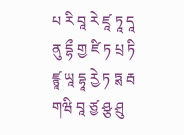པ རི བཱ རེ ཛཱ ཏཱ དཱ ནུ དྷྀ གྱ ཛི ཏ པྲ ཏི ཛྙཱ ཡཱ དྷཱ ཪྱེ ཏ ཏྶ རྦ གཝི བཱ ཙྱ ཤྩ ཤྲུ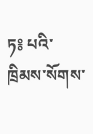ཏ༔ པའི་ཁྲིམས་སོགས་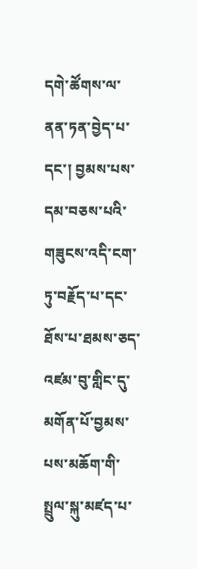དགེ་ཚོགས་ལ་ནན་ཏན་བྱེད་པ་དང་། བྱམས་པས་དམ་བཅས་པའི་གཟུངས་འདི་ངག་ཏུ་བརྗོད་པ་དང་ཐོས་པ་ཐམས་ཅད་འཛམ་བུ་གླིང་དུ་མགོན་པོ་བྱམས་པས་མཆོག་གི་སྤྲུལ་སྐུ་མཛད་པ་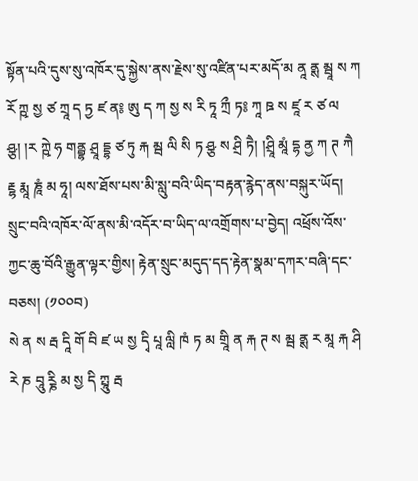སྟོན་པའི་དུས་སུ་འཁོར་དུ་སྐྱེས་ནས་རྗེས་སུ་འཛིན་པར་མདོ་མ ནཱ ནྶ མྦཱ ས ཀ རོ ཀྵ སྱ ཙ ཀྲཱ ད ཏྱ ཛ ན༔ ཨུ ད ཀ སྱ ས རི ཏཱ ཀྲྀ ཏ༔ ཀཱ ཋ ས ཛཱ ར ཙ ལ ཤྩ། །ར ཀྵེ ཧ གནྦྷ ཤྲཱ དྡྷ ཙ ཏུ རྐ མྦ ལི སི ཏ ཤྩ ས ཤྲི ཏཻ། །ཤྲཱི མཱཾ དྷ ནྱ ཀ ཊ ཀཻ རྔྷ རྨཱ ཎཱཾ མ ཧཱ། ལས་ཐོས་པས་མི་སླུ་བའི་ཡིད་བརྟན་རྙེད་ནས་བསྐུར་ཡོད། སྲུང་བའི་འཁོར་ལོ་ནས་མི་འདོར་བ་ཡིད་ལ་འགྲོགས་པ་བྱེད། འཕྲོས་འོས་ཀྱང་ཆུ་བོའི་རྒྱུན་ལྟར་གྱིས། རྟེན་སྲུང་མདུད་དད་རྟེན་སྣམ་དཀར་བཞི་དང་བཅས། (༡༠༠བ)
སེ ན ས རྦ དཱི གོ བི ཛ ཡ སྱ དྭི པཱ ལླི ཁཾ ཏ མ གྲཱི ན རྐ ཊ ས མྦ ནྶ ར མཱ རྐ ཤི རེ ཎ བཱུ ཪྞི མ སྱ དི ཀྤཱུ རྦ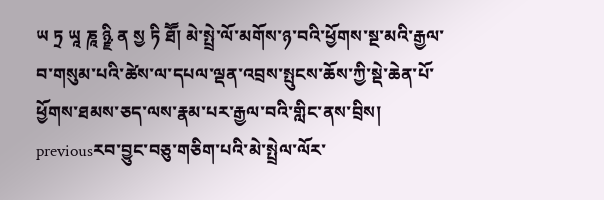ཡ ཏྲ ཡཱ ཎཱ ཉྫི ན སྱ ཏི ཐཽ། མེ་སྤྲེ་ལོ་མགོས་ཉ་བའི་ཕྱོགས་སྔ་མའི་རྒྱལ་བ་གསུམ་པའི་ཚེས་ལ་དཔལ་ལྡན་འབྲས་སྤུངས་ཆོས་ཀྱི་སྡེ་ཆེན་པོ་ཕྱོགས་ཐམས་ཅད་ལས་རྣམ་པར་རྒྱལ་བའི་གླིང་ནས་བྲིས།
previousརབ་བྱུང་བཅུ་གཅིག་པའི་མེ་སྤྲེལ་ལོར་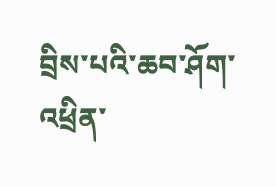བྲིས་པའི་ཆབ་ཤོག་འཕྲིན་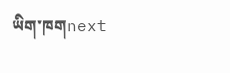ཡིག་ཁགnext